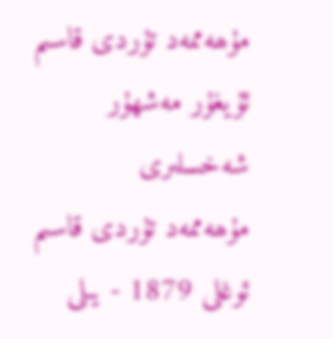مۇھەممەد تۇردى قاسىم
ئۇيغۇر مەشھۇر شەخسلىرى
مۇھەممەد تۇردى قاسىم ئوغلى 1879 - يىلى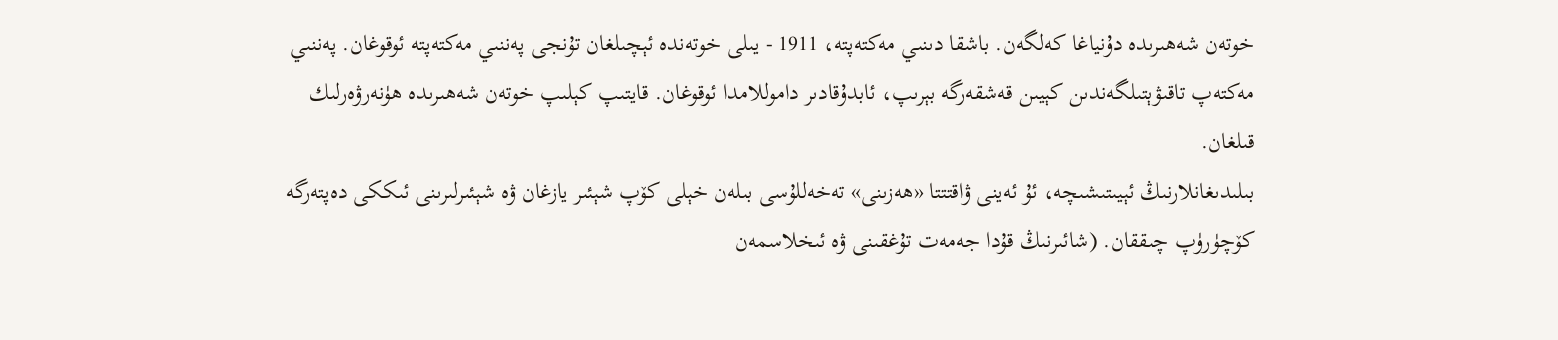خوتەن شەھىرىدە دۇنياغا كەلگەن. باشقا دىنىي مەكتەپتە، 1911 - يىلى خوتەندە ئېچىلغان تۇنجى پەننىي مەكتەپتە ئوقوغان. پەننىي مەكتەپ تاقىۋېتىلگەندىن كېيىن قەشقەرگە بېرىپ، ئابدۇقادىر داموللامدا ئوقوغان. قايتىپ كېلىپ خوتەن شەھىرىدە ھۈنەرۋەرلىك قىلغان.
بىلىدىغانلارنىڭ ئېيىتىشىچە، ئۇ ئەينى ۋاقتتتا «ھەزىنى» تەخەللۇسى بىلەن خېلى كۆپ شېئىر يازغان ۋە شېئىرلىرىنى ئىككى دەپتەرگە كۆچۈرۈپ چىققان. (شائىرنىڭ قۇدا جەمەت تۇغقىنى ۋە ئىخلاسمەن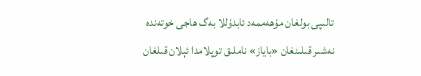تالىپى بولغان مۇھەممەد ئابدۇللا بەگ ھاجى خوتەندە نەشىر قىلىنغان «باياز» ناملىق توپلامدا ئېلان قىلغان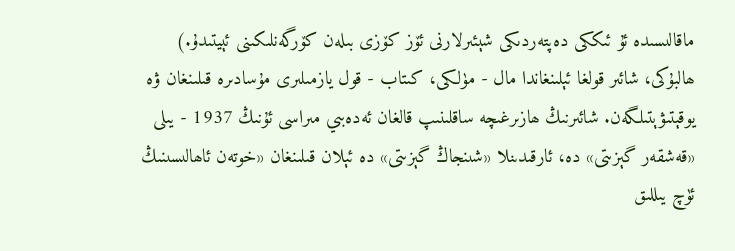ماقالىسىدە ئۇ ئىككى دەپتەردىكى شېئىرلارنى ئۆز كۆزى بىلەن كۆرگەنلىكىنى ئېيتىدۇ.) ھالبۇكى، شائىر قولغا ئېلىنغاندا مال - مۈلكى، كىتاب - قول يازمىلىرى مۇسادىرە قىلىنغان ۋە يوقېتىۋېتىلگەن. شائىرنىڭ ھازىرغىچە ساقلىنىپ قالغان ئەدەبىي مىراسى ئۇنىڭ 1937 - يىلى «قەشقەر گېزىتى» دە، ئارقىدىنلا «شىنجاڭ گېزىتى» دە ئېلان قىلىنغان «خوتەن ئاھالىسىنىڭ ئۈچ يىللىق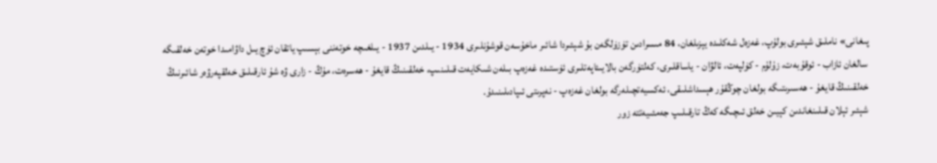پىغانى» ناملىق شېئىرى بولۇپ، غەزەل شەكلىدە يېزىلغان، 84 مىسرادىن تۈزۈلگەن بۇ شېئىردا شائىر ماخۇسەن قوشۇنلىرى 1934 - يىلدىن 1937 - يىلغىچە خوتەننى بېسىپ ياتقان ئۈچ يىل داۋامىدا خوتەن خەلقىگە سالغان ئازاب - ئوقۇبەت، زۇلۇم - كۈلپەت، ئالۋان - ياساقلىرى، كەلتۈرگەن بالايىئاپەتلىرى ئۈستىدە غەزەپ بىلەن شىكايەت قىلىنىپ، خەلقىنىڭ قايغۇ - ھەسرەت، مۇڭ - زارى ۋە شۇ ئارقىلىق خەلقپەرۋەر شائىرنىڭ خەلقىنىڭ قايغۇ - ھەسىرىتىگە بولغان چوڭقۇر ھېسداشلىقى، ئەكسيەتچىلەرگە بولغان غەزەپ - نەپرىتى ئىپادىلىنىدۇ.
شېئىر ئېلان قىلىنغاندىن كېيىن خەلق ئىچىگە كەڭ تارقىلىپ جەمئىيەتتە زور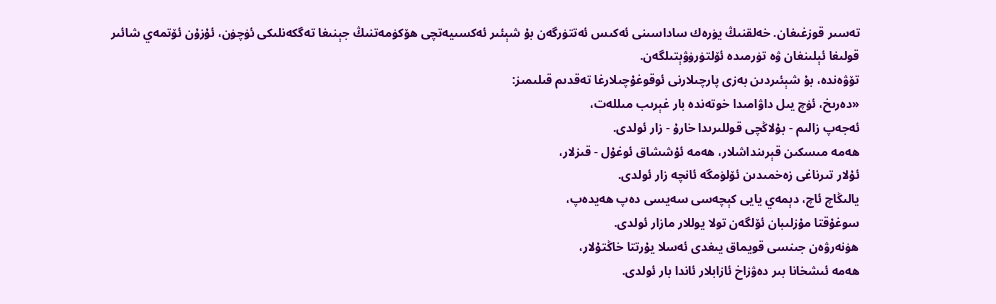تەسىر قوزغىغان. خەلقنىڭ يۈرەك ساداسىنى ئەكىس ئەتتۈرگەن بۇ شېئىر ئەكسىيەتچى ھۆكۈمەتنىڭ جېنىغا تەگكەنلىكى ئۈچۈن، ئۇزۇن ئۆتمەي شائىر قولىغا ئېلىنغان ۋە تۈرمىدە ئۆلتۈرۈۋېتىلگەن.
تۆۋەندە، بۇ شېئىردىن بەزى پارچىلارنى ئوقوغۇچىلارغا تەقدىم قىلىمىز:
«دەرىخ، ئۈچ يىل داۋامىدا خوتەندە بار غېرىب مىللەت،
ئەجەپ زالىم - بۇلاڭچى قوللىرىدا خارۇ - زار ئولدى.
ھەمە مىسكىن قېرىنداشلار، ھەمە ئۇششاق ئوغۇل - قىزلار،
ئۇلار تىرناغى زەخمىدىن ئۆلۈمگە ئانچە زار ئولدى.
يالىڭاچ ئاچ، دېمەي يايى كېچەسى سەيسى دەپ ھەيدەپ،
سوغۇقتا مۇزلىبان ئۆلگەن تولا يوللار مازار ئولدى.
ھۈنەرۋەن جىنسى قويماق يىغدى ئەسلا يۇرتتا خاڭتۇلار،
ھەمە ئىشخانا بىر دەۋزاخ ئازابلار ئاندا بار ئولدى.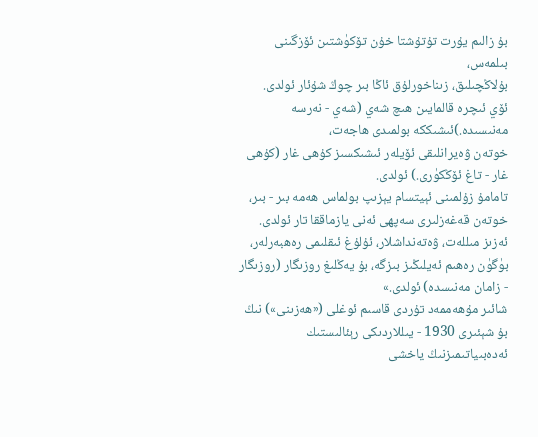بۇ زالىم يۇرت تۇتۇشتا خۇن تۆكۈشتىن ئۆزگىنى بىلمەس،
بۇلاڭچىلىق، زىناخورلۇق ئاڭا بىر چوڭ شۇئار ئولدى.
ئۆي ئىچرە قالمايىن ھىچ شەي (شەي - نەرسە مەنىسىدە.)ئىشىككە بولمىدى ھاجەت،
خوتەن ۋەيرانلىقى ئۆيلەر ئىشىكسىز كۇھى غار (كۇھى غار - تاغ ئۆڭكۈرى.) ئولدى.
تامامۇ زۇلمىنى ئېيتسام يېزىپ بولماس ھەمە بىر - بىر،
خوتەن قەغەزلىرى سەپھى ئەنى يازماققا تار ئولدى.
ئەزىز مىللەت، ۋەتەنداشلار، ئۇلۇغ ئىقلىمى رەھبەرلەر،
بۈگۈن رەھىم ئەيلىڭىز بىزگە، بۇ يەڭلىغ روزىگار (روزىگار - زامان مەنىسدە) ئولدى.»
شائىر مۇھەممەد تۇردى قاسىم ئوغلى («ھەزىنى») نىڭ بۇ شېئىرى 1930 - يىللاردىكى رېئالىستىك ئەدەبىياتىمىزنىڭ ياخشى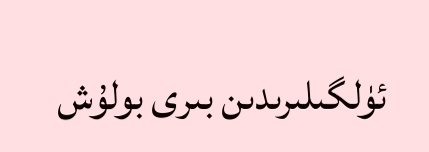ئۈلگىلىرىدىن بىرى بولۇش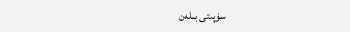سۈپىتى بىلەن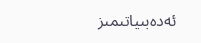ئەدەبىياتىمىز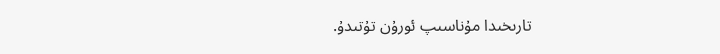تارىخىدا مۇناسىپ ئورۇن تۇتىدۇ.